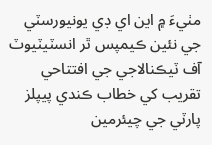مٺيءَ ۾ اين اي ڊي يونيورسٽي جي نئين ڪيمپس ٿر انسٽيٽيوٽ آف ٽيڪنالاجي جي افتتاحي تقريب کي خطاب ڪندي پيپلز پارٽي جي چيئرمين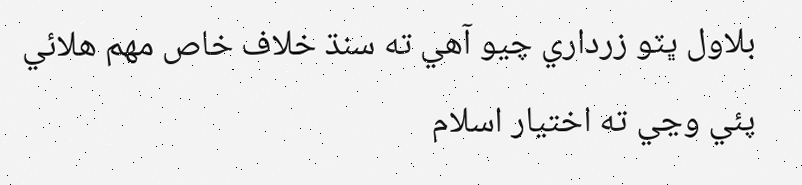بلاول ڀٽو زرداري چيو آهي ته سنڌ خلاف خاص مهم هلائي پئي وڃي ته اختيار اسلام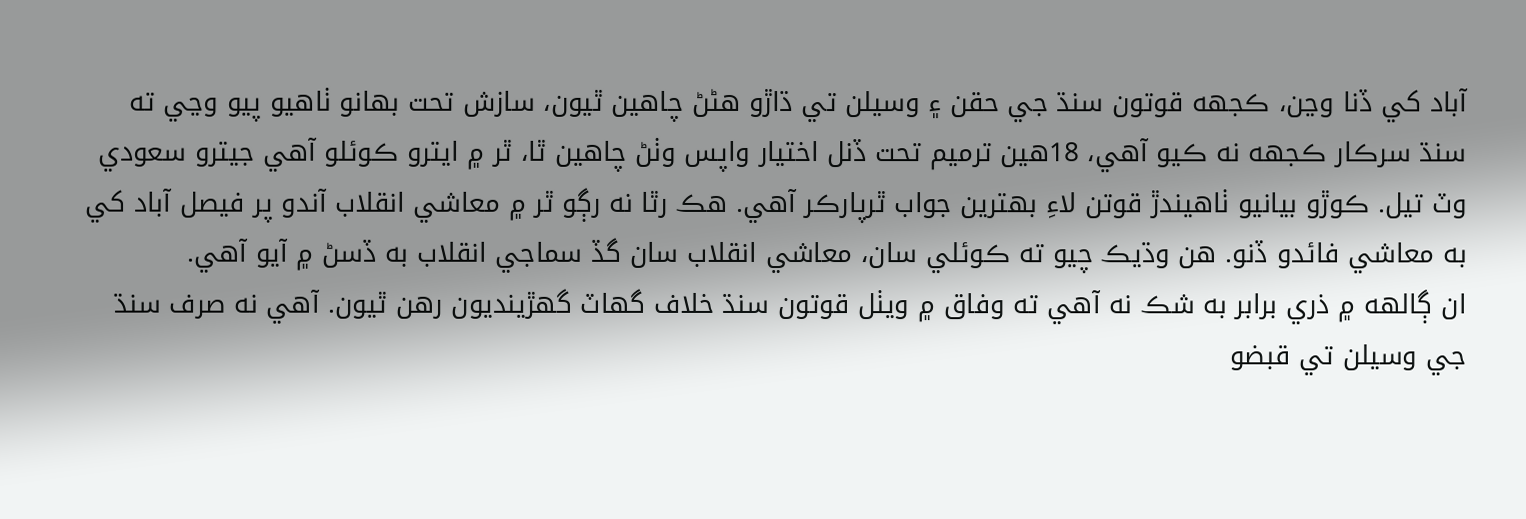آباد کي ڏنا وڃن، ڪجهه قوتون سنڌ جي حقن ۽ وسيلن تي ڌاڙو هڻڻ چاهين ٿيون، سازش تحت بهانو ٺاهيو پيو وڃي ته سنڌ سرڪار ڪجهه نه ڪيو آهي، 18ھين ترميم تحت ڏنل اختيار واپس وٺڻ چاهين ٿا، ٿر ۾ ايترو ڪوئلو آهي جيترو سعودي وٽ تيل. ڪوڙو بيانيو ٺاهيندڙ قوتن لاءِ بهترين جواب ٿرپارڪر آهي. هڪ رٿا نه رڳو ٿر ۾ معاشي انقلاب آندو پر فيصل آباد کي به معاشي فائدو ڏنو. هن وڌيڪ چيو ته ڪوئلي سان، معاشي انقلاب سان گڏ سماجي انقلاب به ڏسڻ ۾ آيو آهي.
ان ڳالهه ۾ ذري برابر به شڪ نه آهي ته وفاق ۾ ويٺل قوتون سنڌ خلاف گھاٽ گھڙينديون رھن ٿيون. آھي نه صرف سنڌ جي وسيلن تي قبضو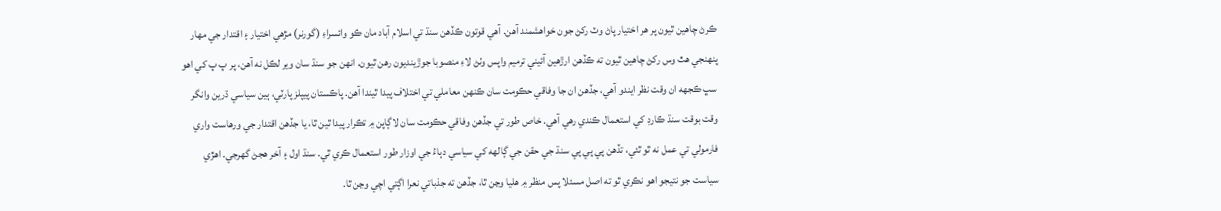ڪرڻ چاهين ٿيون پر ھر اختيار پاڻ وٽ رکڻ جون خواهشمند آھن. آھي قوتون ڪڏهن سنڌ تي اسلام آباد مان ڪو وائسراءِ (گورنر) مڙھي اختيار ۽ اقتدار جي مھار پنھنجي ھٿ وس رکڻ چاھين ٿيون ته ڪڏهن ارڙهين آئيني ترميم واپس وٺڻ لاءِ منصوبا جوڙينديون رھن ٿيون. انھن جو سنڌ سان وير لڪل نه آهن، پر پ پ کي اھو سڀ ڪجھه ان وقت نظر ايندو آهي، جڏهن ان جا وفاقي حڪومت سان ڪنھن معاملي تي اختلاف پيدا ٿيندا آهن. پاڪستان پيپلز پارٽي، ٻين سياسي ڌرين وانگر وقت بوقت سنڌ ڪارڊ کي استعمال ڪندي رهي آهي. خاص طور تي جڏهن وفاقي حڪومت سان لاڳاپن ۾ تڪرار پيدا ٿين ٿا، يا جڏهن اقتدار جي ورهاست واري فارمولي تي عمل نه ٿو ٿئي، تڏهن پي پي پي سنڌ جي حقن جي ڳالهه کي سياسي دٻاءُ جي اوزار طور استعمال ڪري ٿي. سنڌ اول ۽ آخر ھجڻ گھرجي. اهڙي سياست جو نتيجو اهو نڪري ٿو ته اصل مسئلا پس منظر ۾ هليا وڃن ٿا، جڏهن ته جذباتي نعرا اڳتي اچي وڃن ٿا.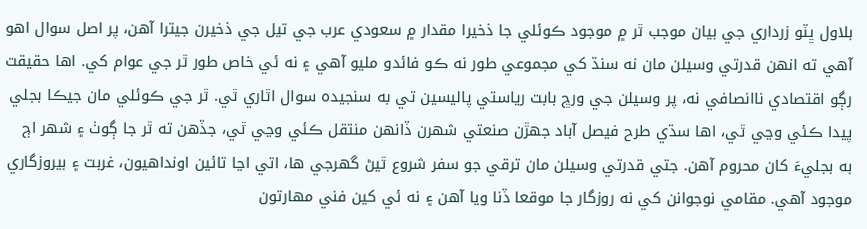بلاول ڀٽو زرداري جي بيان موجب ٿر ۾ موجود ڪوئلي جا ذخيرا مقدار ۾ سعودي عرب جي تيل جي ذخيرن جيترا آهن، پر اصل سوال اهو آهي ته انهن قدرتي وسيلن مان نه سنڌ کي مجموعي طور نه ڪو فائدو مليو آهي ۽ نه ئي خاص طور ٿر جي عوام کي. اھا حقيقت رڳو اقتصادي ناانصافي نه، پر وسيلن جي ورڇ بابت رياستي پاليسين تي به سنجيده سوال اٿاري ٿي. ٿر جي ڪوئلي مان جيڪا بجلي پيدا ڪئي وڃي ٿي، اها سڌي طرح فيصل آباد جهڙن صنعتي شهرن ڏانهن منتقل ڪئي وڃي ٿي، جڏهن ته ٿر جا ڳوٺ ۽ شهر اڄ به بجليءَ کان محروم آهن. جتي قدرتي وسيلن مان ترقي جو سفر شروع ٿيڻ گهرجي ها، اتي اڃا تائين اونداهيون، غربت ۽ بيروزگاري موجود آهي. مقامي نوجوانن کي نه روزگار جا موقعا ڏنا ويا آهن ۽ نه ئي کين فني مهارتون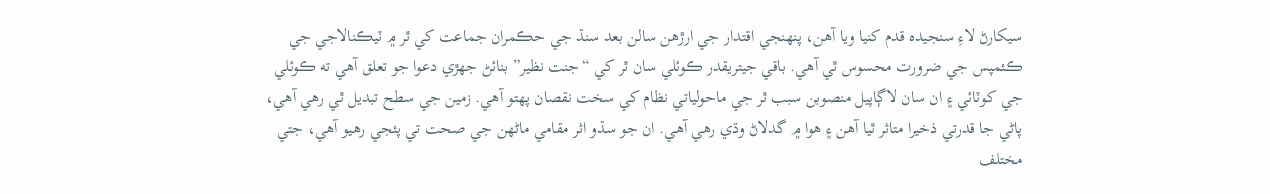سيکارڻ لاءِ سنجيده قدم کنيا ويا آهن، پنھنجي اقتدار جي ارڙھن سالن بعد سنڌ جي حڪمران جماعت کي ٿر ۾ ٽيڪنالاجي جي ڪئمپس جي ضرورت محسوس ٿي آھي. باقي جيتريقدر ڪوئلي سان ٿر کي “جنت نظير” بنائڻ جھڙي دعوا جو تعلق آهي ته ڪوئلي جي کوٽائي ۽ ان سان لاڳاپيل منصوبن سبب ٿر جي ماحولياتي نظام کي سخت نقصان پهتو آهي. زمين جي سطح تبديل ٿي رهي آهي، پاڻي جا قدرتي ذخيرا متاثر ٿيا آهن ۽ هوا ۾ گدلاڻ وڌي رهي آهي. ان جو سڌو اثر مقامي ماڻهن جي صحت تي پئجي رهيو آهي، جتي مختلف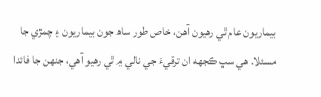بيماريون عام ٿي رهيون آهن، خاص طور ساھ جون بيماريون ۽ چمڙي جا مسئلا. هي سڀ ڪجهه ان ترقيءَ جي نالي ۾ ٿي رهيو آهي، جنهن جا فائدا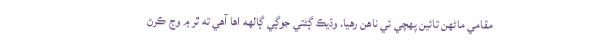مقامي ماڻهن تائين پهچي ئي ناهن رهيا. وڌيڪ ڳڻتي جوڳي ڳالهه اها آهي ته ٿر ۾ وڄ ڪرڻ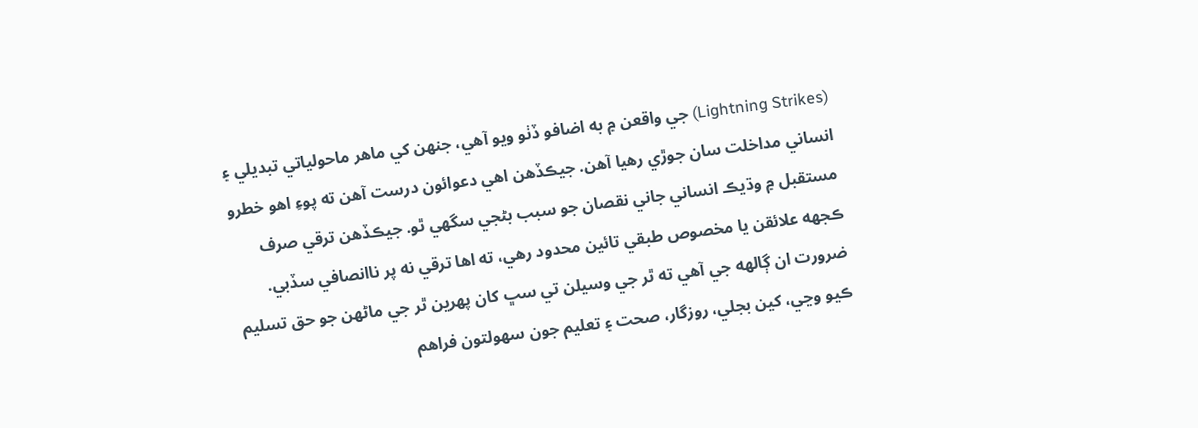(Lightning Strikes) جي واقعن ۾ به اضافو ڏٺو ويو آهي، جنهن کي ماهر ماحولياتي تبديلي ۽ انساني مداخلت سان جوڙي رهيا آهن. جيڪڏهن اهي دعوائون درست آهن ته پوءِ اهو خطرو مستقبل ۾ وڌيڪ انساني جاني نقصان جو سبب بڻجي سگهي ٿو. جيڪڏهن ترقي صرف ڪجهه علائقن يا مخصوص طبقي تائين محدود رهي، ته اها ترقي نه پر ناانصافي سڏبي.
ضرورت ان ڳالهه جي آهي ته ٿر جي وسيلن تي سڀ کان پهرين ٿر جي ماڻهن جو حق تسليم ڪيو وڃي، کين بجلي، روزگار، صحت ۽ تعليم جون سهولتون فراهم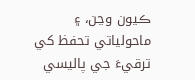ڪيون وڃن، ۽ ماحولياتي تحفظ کي ترقيءَ جي پاليسي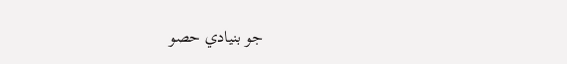جو بنيادي حصو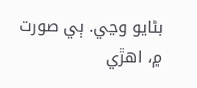بڻايو وڃي. ٻي صورت ۾، اهڙي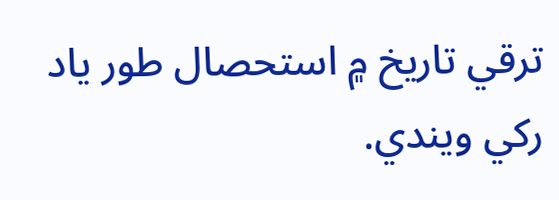ترقي تاريخ ۾ استحصال طور ياد رکي ويندي.